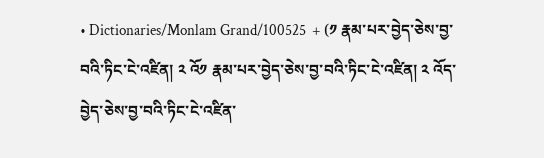• Dictionaries/Monlam Grand/100525  + (༡ རྣམ་པར་བྱེད་ཅེས་བྱ་བའི་ཏིང་ངེ་འཛིན། ༢ འོ༡ རྣམ་པར་བྱེད་ཅེས་བྱ་བའི་ཏིང་ངེ་འཛིན། ༢ འོད་བྱེད་ཅེས་བྱ་བའི་ཏིང་ངེ་འཛིན་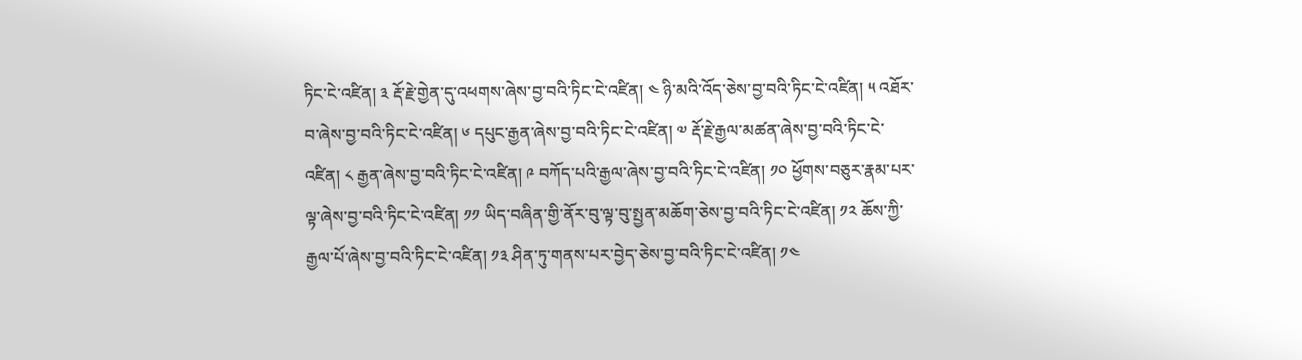ཏིང་ངེ་འཛིན། ༣ རྡོ་རྗེ་གྱེན་དུ་འཕགས་ཞེས་བྱ་བའི་ཏིང་ངེ་འཛིན། ༤ ཉི་མའི་འོད་ཅེས་བྱ་བའི་ཏིང་ངེ་འཛིན། ༥ འཐོར་བ་ཞེས་བྱ་བའི་ཏིང་ངེ་འཛིན། ༦ དཔུང་རྒྱན་ཞེས་བྱ་བའི་ཏིང་ངེ་འཛིན། ༧ རྡོ་རྗེ་རྒྱལ་མཚན་ཞེས་བྱ་བའི་ཏིང་ངེ་འཛིན། ༨ རྒྱན་ཞེས་བྱ་བའི་ཏིང་ངེ་འཛིན། ༩ བཀོད་པའི་རྒྱལ་ཞེས་བྱ་བའི་ཏིང་ངེ་འཛིན། ༡༠ ཕྱོགས་བཅུར་རྣམ་པར་ལྟ་ཞེས་བྱ་བའི་ཏིང་ངེ་འཛིན། ༡༡ ཡིད་བཞིན་གྱི་ནོར་བུ་ལྟ་བུ་སྤྱན་མཆོག་ཅེས་བྱ་བའི་ཏིང་ངེ་འཛིན། ༡༢ ཆོས་ཀྱི་རྒྱལ་པོ་ཞེས་བྱ་བའི་ཏིང་ངེ་འཛིན། ༡༣ ཤིན་ཏུ་གནས་པར་བྱེད་ཅེས་བྱ་བའི་ཏིང་ངེ་འཛིན། ༡༤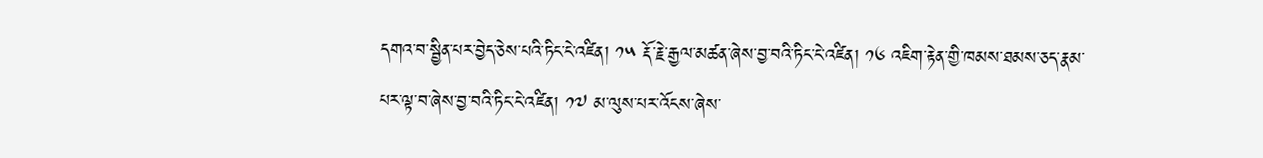དགའ་བ་སྦྱིན་པར་བྱེད་ཅེས་པའི་ཏིང་ངེ་འཛིན། ༡༥ རྡོ་རྗེ་རྒྱལ་མཚན་ཞེས་བྱ་བའི་ཏིང་ངེ་འཛིན། ༡༦ འཇིག་རྟེན་གྱི་ཁམས་ཐམས་ཅད་རྣམ་པར་ལྟ་བ་ཞེས་བྱ་བའི་ཏིང་ངེ་འཛིན། ༡༧ མ་ལུས་པར་འོངས་ཞེས་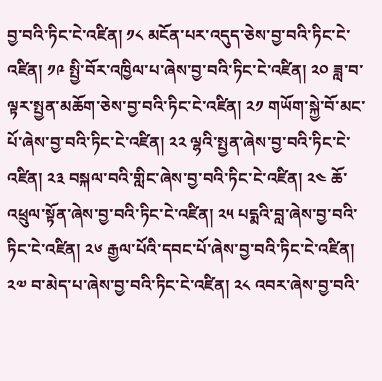བྱ་བའི་ཏིང་ངེ་འཛིན། ༡༨ མངོན་པར་འདུད་ཅེས་བྱ་བའི་ཏིང་ངེ་འཛིན། ༡༩ སྤྱི་བོར་འཁྱིལ་པ་ཞེས་བྱ་བའི་ཏིང་ངེ་འཛིན། ༢༠ ཟླ་བ་ལྟར་སྤྱན་མཆོག་ཅེས་བྱ་བའི་ཏིང་ངེ་འཛིན། ༢༡ གཡོག་སྐྱེ་བོ་མང་པོ་ཞེས་བྱ་བའི་ཏིང་ངེ་འཛིན། ༢༢ ལྷའི་སྤྱན་ཞེས་བྱ་བའི་ཏིང་ངེ་འཛིན། ༢༣ བསྐལ་བའི་གླིང་ཞེས་བྱ་བའི་ཏིང་ངེ་འཛིན། ༢༤ ཆོ་འཕྲུལ་སྟོན་ཞེས་བྱ་བའི་ཏིང་ངེ་འཛིན། ༢༥ པདྨའི་བླ་ཞེས་བྱ་བའི་ཏིང་ངེ་འཛིན། ༢༦ རྒྱལ་པོའི་དབང་པོ་ཞེས་བྱ་བའི་ཏིང་ངེ་འཛིན། ༢༧ བ་མེད་པ་ཞེས་བྱ་བའི་ཏིང་ངེ་འཛིན། ༢༨ འབར་ཞེས་བྱ་བའི་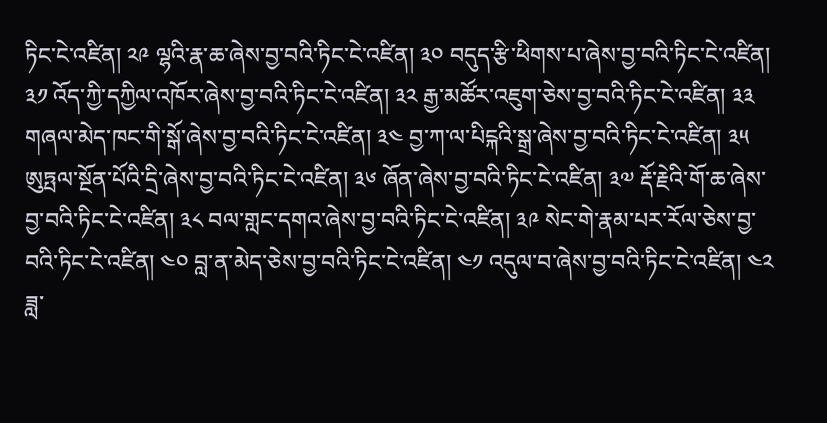ཏིང་ངེ་འཛིན། ༢༩ ལྷའི་རྣ་ཆ་ཞེས་བྱ་བའི་ཏིང་ངེ་འཛིན། ༣༠ བདུད་རྩི་ཕིགས་པ་ཞེས་བྱ་བའི་ཏིང་ངེ་འཛིན། ༣༡ འོད་ཀྱི་དཀྱིལ་འཁོར་ཞེས་བྱ་བའི་ཏིང་ངེ་འཛིན། ༣༢ རྒྱ་མཚོར་འཇུག་ཅེས་བྱ་བའི་ཏིང་ངེ་འཛིན། ༣༣ གཞལ་མེད་ཁང་གི་སྒོ་ཞེས་བྱ་བའི་ཏིང་ངེ་འཛིན། ༣༤ བྱ་ཀ་ལ་པིངྐའི་སྒྲ་ཞེས་བྱ་བའི་ཏིང་ངེ་འཛིན། ༣༥ ཨུཏྤལ་སྔོན་པོའི་དྲི་ཞེས་བྱ་བའི་ཏིང་ངེ་འཛིན། ༣༦ ཞོན་ཞེས་བྱ་བའི་ཏིང་ངེ་འཛིན། ༣༧ རྡོ་རྗེའི་གོ་ཆ་ཞེས་བྱ་བའི་ཏིང་ངེ་འཛིན། ༣༨ བལ་གླང་དགའ་ཞེས་བྱ་བའི་ཏིང་ངེ་འཛིན། ༣༩ སེང་གེ་རྣམ་པར་རོལ་ཅེས་བྱ་བའི་ཏིང་ངེ་འཛིན། ༤༠ བླ་ན་མེད་ཅེས་བྱ་བའི་ཏིང་ངེ་འཛིན། ༤༡ འདུལ་བ་ཞེས་བྱ་བའི་ཏིང་ངེ་འཛིན། ༤༢ ཟླ་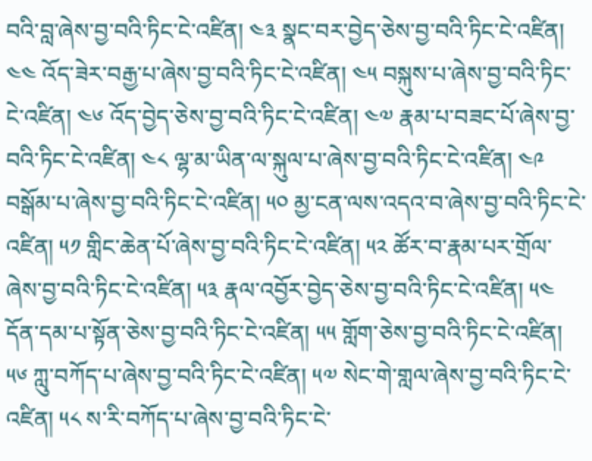བའི་བླ་ཞེས་བྱ་བའི་ཏིང་ངེ་འཛིན། ༤༣ སྣང་བར་བྱེད་ཅེས་བྱ་བའི་ཏིང་ངེ་འཛིན། ༤༤ འོད་ཟེར་བརྒྱ་པ་ཞེས་བྱ་བའི་ཏིང་ངེ་འཛིན། ༤༥ བསྐུས་པ་ཞེས་བྱ་བའི་ཏིང་ངེ་འཛིན། ༤༦ འོད་བྱེད་ཅེས་བྱ་བའི་ཏིང་ངེ་འཛིན། ༤༧ རྣམ་པ་བཟང་པོ་ཞེས་བྱ་བའི་ཏིང་ངེ་འཛིན། ༤༨ ལྷ་མ་ཡིན་ལ་སྐུལ་པ་ཞེས་བྱ་བའི་ཏིང་ངེ་འཛིན། ༤༩ བསྒོམ་པ་ཞེས་བྱ་བའི་ཏིང་ངེ་འཛིན། ༥༠ མྱ་ངན་ལས་འདའ་བ་ཞེས་བྱ་བའི་ཏིང་ངེ་འཛིན། ༥༡ གླིང་ཆེན་པོ་ཞེས་བྱ་བའི་ཏིང་ངེ་འཛིན། ༥༢ ཚོར་བ་རྣམ་པར་གྲོལ་ཞེས་བྱ་བའི་ཏིང་ངེ་འཛིན། ༥༣ རྣལ་འབྱོར་བྱེད་ཅེས་བྱ་བའི་ཏིང་ངེ་འཛིན། ༥༤ དོན་དམ་པ་སྟོན་ཅེས་བྱ་བའི་ཏིང་ངེ་འཛིན། ༥༥ གློག་ཅེས་བྱ་བའི་ཏིང་ངེ་འཛིན། ༥༦ ཀླུ་བཀོད་པ་ཞེས་བྱ་བའི་ཏིང་ངེ་འཛིན། ༥༧ སེང་གེ་གླལ་ཞེས་བྱ་བའི་ཏིང་ངེ་འཛིན། ༥༨ ས་རི་བཀོད་པ་ཞེས་བྱ་བའི་ཏིང་ངེ་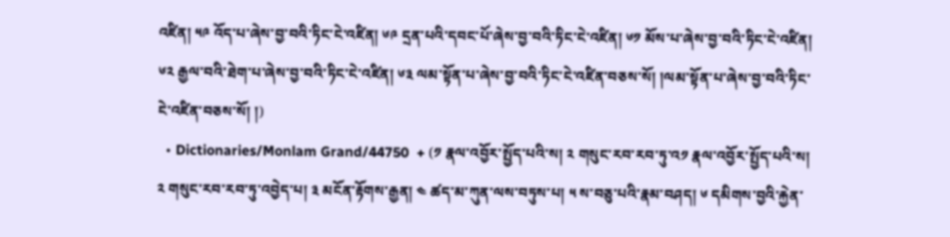འཛིན། ༥༩ འོད་པ་ཞེས་བྱ་བའི་ཏིང་ངེ་འཛིན། ༦༩ དྲན་པའི་དབང་པོ་ཞེས་བྱ་བའི་ཏིང་ངེ་འཛིན། ༦༡ མོས་པ་ཞེས་བྱ་བའི་ཏིང་ངེ་འཛིན། ༦༢ རྒྱལ་བའི་ཐེག་པ་ཞེས་བྱ་བའི་ཏིང་ངེ་འཛིན། ༦༣ ལམ་སྟོན་པ་ཞེས་བྱ་བའི་ཏིང་ངེ་འཛིན་བཅས་སོ། །ལམ་སྟོན་པ་ཞེས་བྱ་བའི་ཏིང་ངེ་འཛིན་བཅས་སོ། །)
  • Dictionaries/Monlam Grand/44750  + (༡ རྣལ་འབྱོར་སྤྱོད་པའི་ས། ༢ གསུང་རབ་རབ་ཏུ་འ༡ རྣལ་འབྱོར་སྤྱོད་པའི་ས། ༢ གསུང་རབ་རབ་ཏུ་འབྱེད་པ། ༣ མངོན་རྟོགས་རྒྱན། ༤ ཚད་མ་ཀུན་ལས་བཏུས་པ། ༥ ས་བཅུ་པའི་རྣམ་བཤད། ༦ དམིགས་བྱའི་རྐྱེན་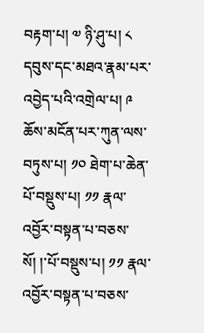བརྟག་པ། ༧ ཉི་ཤུ་པ། ༨ དབུས་དང་མཐའ་རྣམ་པར་འབྱེད་པའི་འགྲེལ་པ། ༩ ཆོས་མངོན་པར་ཀུན་ལས་བཏུས་པ། ༡༠ ཐེག་པ་ཆེན་པོ་བསྡུས་པ། ༡༡ རྣལ་འབྱོར་བསྟན་པ་བཅས་སོ། །་པོ་བསྡུས་པ། ༡༡ རྣལ་འབྱོར་བསྟན་པ་བཅས་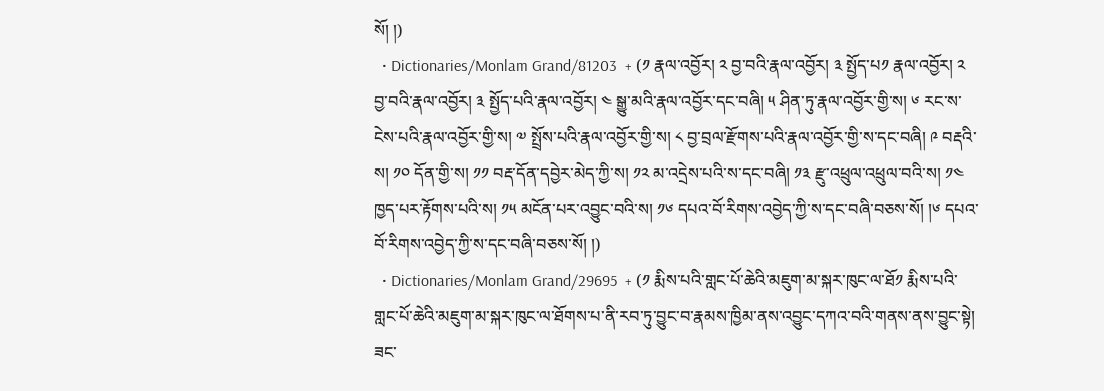སོ། །)
  • Dictionaries/Monlam Grand/81203  + (༡ རྣལ་འབྱོར། ༢ བྱ་བའི་རྣལ་འབྱོར། ༣ སྤྱོད་པ༡ རྣལ་འབྱོར། ༢ བྱ་བའི་རྣལ་འབྱོར། ༣ སྤྱོད་པའི་རྣལ་འབྱོར། ༤ སྒྱུ་མའི་རྣལ་འབྱོར་དང་བཞི། ༥ ཤིན་ཏུ་རྣལ་འབྱོར་གྱི་ས། ༦ རང་ས་ངེས་པའི་རྣལ་འབྱོར་གྱི་ས། ༧ སྤྲོས་པའི་རྣལ་འབྱོར་གྱི་ས། ༨ བྱ་བྲལ་རྫོགས་པའི་རྣལ་འབྱོར་གྱི་ས་དང་བཞི། ༩ བརྡའི་ས། ༡༠ དོན་གྱི་ས། ༡༡ བརྡ་དོན་དབྱེར་མེད་ཀྱི་ས། ༡༢ མ་འདྲེས་པའི་ས་དང་བཞི། ༡༣ རྫུ་འཕྲུལ་འཕྲུལ་བའི་ས། ༡༤ ཁྱད་པར་རྟོགས་པའི་ས། ༡༥ མངོན་པར་འབྱུང་བའི་ས། ༡༦ དཔའ་བོ་རིགས་འབྱེད་ཀྱི་ས་དང་བཞི་བཅས་སོ། །༦ དཔའ་བོ་རིགས་འབྱེད་ཀྱི་ས་དང་བཞི་བཅས་སོ། །)
  • Dictionaries/Monlam Grand/29695  + (༡ རྨིས་པའི་གླང་པོ་ཆེའི་མཇུག་མ་སྐར་ཁུང་ལ་ཐོ༡ རྨིས་པའི་གླང་པོ་ཆེའི་མཇུག་མ་སྐར་ཁུང་ལ་ཐོགས་པ་ནི་རབ་ཏུ་བྱུང་བ་རྣམས་ཁྱིམ་ནས་འབྱུང་དཀའ་བའི་གནས་ནས་བྱུང་སྟེ། ཟང་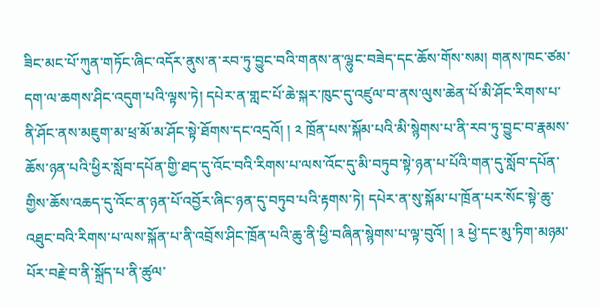ཟིང་མང་པོ་ཀུན་གཏོང་ཞིང་འདོར་ནུས་ན་རབ་ཏུ་བྱུང་བའི་གནས་ན་ལྷུང་བཟེད་དང་ཆོས་གོས་སམ། གནས་ཁང་ཙམ་དག་ལ་ཆགས་ཤིང་འདུག་པའི་ལྟས་ཏེ། དཔེར་ན་གླང་པོ་ཆེ་སྐར་ཁུང་དུ་འཛུལ་བ་ནས་ལུས་ཆེན་པོ་མི་ཤོང་རིགས་པ་ནི་ཤོང་ནས་མཇུག་མ་ཕྲ་མོ་མ་ཤོང་སྟེ་ཐོགས་དང་འདྲའོ། ། ༢ ཁྲོན་པས་སྐོམ་པའི་མི་སྙེགས་པ་ནི་རབ་ཏུ་བྱུང་བ་རྣམས་ཆོས་ཉན་པའི་ཕྱིར་སློབ་དཔོན་གྱི་ཐད་དུ་འོང་བའི་རིགས་པ་ལས་འོང་དུ་མི་བཏུབ་སྟེ་ཉན་པ་པོའི་གན་དུ་སློབ་དཔོན་གྱིས་ཆོས་འཆད་དུ་འོང་ན་ཉན་པོ་འབྱོར་ཞིང་ཉན་དུ་བཏུབ་པའི་རྟགས་ཏེ། དཔེར་ན་སུ་སྐོམ་པ་ཁྲོན་པར་སོང་སྟེ་ཆུ་འཐུང་བའི་རིགས་པ་ལས་སྐོན་པ་ནི་འབྲོས་ཤིང་ཁྲོན་པའི་ཆུ་ནི་ཕྱི་བཞིན་སྙེགས་པ་ལྟ་བུའོ། ། ༣ ཕྱེ་དང་མུ་ཏིག་མཉམ་པོར་བརྗེ་བ་ནི་སྐྲོད་པ་ནི་ཚུལ་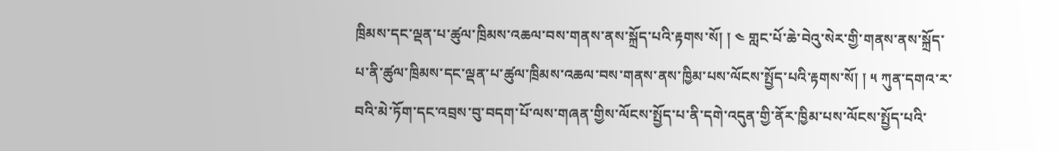ཁྲིམས་དང་ལྡན་པ་ཚུལ་ཁྲིམས་འཆལ་བས་གནས་ནས་སྐྲོད་པའི་རྟགས་སོ། ། ༤ གླང་པོ་ཆེ་བེའུ་སེར་གྱི་གནས་ནས་སྐྲོད་པ་ནི་ཚུལ་ཁྲིམས་དང་ལྡན་པ་ཚུལ་ཁྲིམས་འཆལ་བས་གནས་ནས་ཁྱིམ་པས་ལོངས་སྤྱོད་པའི་རྟགས་སོ། ། ༥ ཀུན་དགའ་ར་བའི་མེ་ཏོག་དང་འབྲས་བུ་བདག་པོ་ལས་གཞན་གྱིས་ལོངས་སྤྱོད་པ་ནི་དགེ་འདུན་གྱི་ནོར་ཁྱིམ་པས་ལོངས་སྤྱོད་པའི་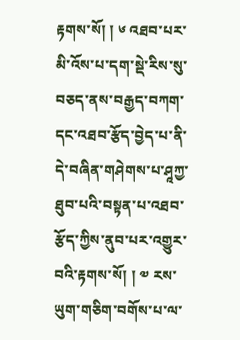རྟགས་སོ། ། ༦ འཐབ་པར་མི་འོས་པ་དག་སྡེ་རིས་སུ་བཅད་ནས་བརྒྱད་བཀག་དང་འཐབ་རྩོད་བྱེད་པ་ནི་དེ་བཞིན་གཤེགས་པ་ཤཱཀྱ་ཐུབ་པའི་བསྟན་པ་འཐབ་རྩོད་ཀྱིས་ནུབ་པར་འགྱུར་བའི་རྟགས་སོ། ། ༧ རས་ཡུག་གཅིག་བགོས་པ་ལ་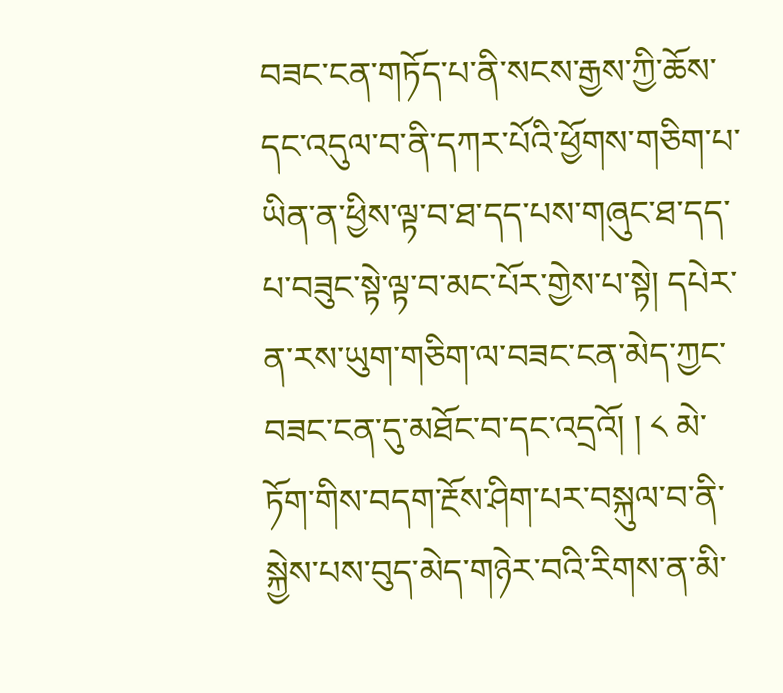བཟང་ངན་གཏོད་པ་ནི་སངས་རྒྱས་ཀྱི་ཆོས་དང་འདུལ་བ་ནི་དཀར་པོའི་ཕྱོགས་གཅིག་པ་ཡིན་ན་ཕྱིས་ལྟ་བ་ཐ་དད་པས་གཞུང་ཐ་དད་པ་བཟུང་སྟེ་ལྟ་བ་མང་པོར་གྱེས་པ་སྟེ། དཔེར་ན་རས་ཡུག་གཅིག་ལ་བཟང་ངན་མེད་ཀྱང་བཟང་ངན་དུ་མཐོང་བ་དང་འདྲའོ། ། ༨ མེ་ཏོག་གིས་བདག་རྔོས་ཤིག་པར་བསྐུལ་བ་ནི་སྐྱེས་པས་བུད་མེད་གཉེར་བའི་རིགས་ན་མི་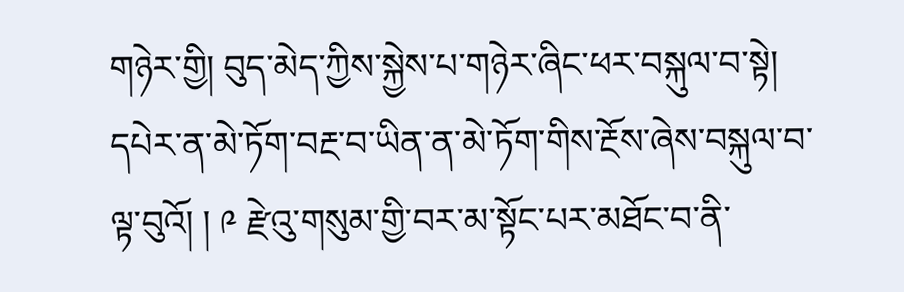གཉེར་གྱི། བུད་མེད་ཀྱིས་སྐྱེས་པ་གཉེར་ཞིང་ཕར་བསྐུལ་བ་སྟེ། དཔེར་ན་མེ་ཏོག་བརྔ་བ་ཡིན་ན་མེ་ཏོག་གིས་རྔོས་ཞེས་བསྐུལ་བ་ལྟ་བུའོ། ། ༩ རྫེའུ་གསུམ་གྱི་བར་མ་སྟོང་པར་མཐོང་བ་ནི་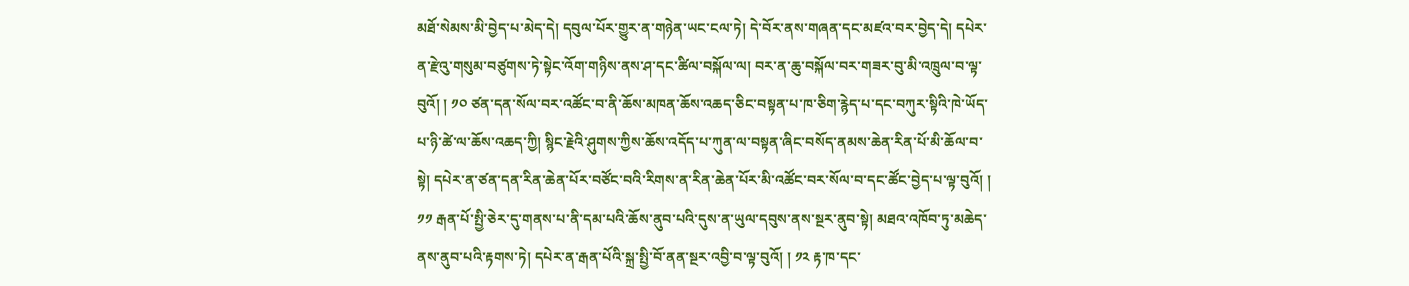མཐོ་སེམས་མི་བྱེད་པ་མེད་དེ། དབུལ་པོར་གྱུར་ན་གཉེན་ཡང་ངལ་ཏེ། དེ་བོར་ནས་གཞན་དང་མཛའ་བར་བྱེད་དེ། དཔེར་ན་རྫེའུ་གསུམ་བཙུགས་ཏེ་སྟེང་འོག་གཉིས་ནས་ཤ་དང་ཚིལ་བསྐོལ་ལ། བར་ན་ཆུ་བསྐོལ་བར་གཟར་བུ་མི་འཁྲུལ་བ་ལྟ་བུའོ། ། ༡༠ ཙན་དན་སོལ་བར་འཚོང་བ་ནི་ཆོས་མཁན་ཆོས་འཆད་ཅིང་བསྟན་པ་ཁ་ཅིག་རྙེད་པ་དང་བཀུར་སྟིའི་ཁེ་ཡོད་པ་ཉི་ཚེ་ལ་ཆོས་འཆད་ཀྱི། སྙིང་རྗེའི་ཤུགས་ཀྱིས་ཆོས་འདོད་པ་ཀུན་ལ་བསྟན་ཞིང་བསོད་ནམས་ཆེན་རིན་པོ་མི་ཆོལ་བ་སྟེ། དཔེར་ན་ཙན་དན་རིན་ཆེན་པོར་བཙོང་བའི་རིགས་ན་རིན་ཆེན་པོར་མི་འཚོང་བར་སོལ་བ་དང་ཚོང་བྱེད་པ་ལྟ་བུའོ། ། ༡༡ རྒན་པོ་སྤྱི་ཅེར་དུ་གནས་པ་ནི་དམ་པའི་ཆོས་ནུབ་པའི་དུས་ན་ཡུལ་དབུས་ནས་སྔར་ནུབ་སྟེ། མཐའ་འཁོབ་ཏུ་མཆེད་ནས་ནུབ་པའི་རྟགས་ཏེ། དཔེར་ན་རྒན་པོའི་སྐྲ་སྤྱི་བོ་ནན་སྔར་འབྱི་བ་ལྟ་བུའོ། ། ༡༢ རྟ་ཁ་དང་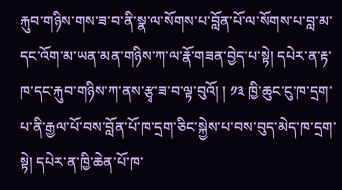རྐུབ་གཉིས་གས་ཟ་བ་ནི་སྣ་ལ་སོགས་པ་བློན་པོ་ལ་སོགས་པ་བླ་མ་དང་འོག་མ་ཡན་མན་གཉིས་ཀ་ལ་རྣོ་གཟན་བྱེད་པ་སྟེ། དཔེར་ན་རྟ་ཁ་དང་རྐུབ་གཉིས་ཀ་ནས་རྩྭ་ཟ་བ་ལྟ་བུའོ། ། ༡༣ ཁྱི་ཆུང་ངུ་ཁ་དྲག་པ་ནི་རྒྱལ་པོ་བས་བློན་པོ་ཁ་དྲག་ཅིང་སྐྱེས་པ་བས་བུད་མེད་ཁ་དྲག་སྟེ། དཔེར་ན་ཁྱི་ཆེན་པོ་ཁ་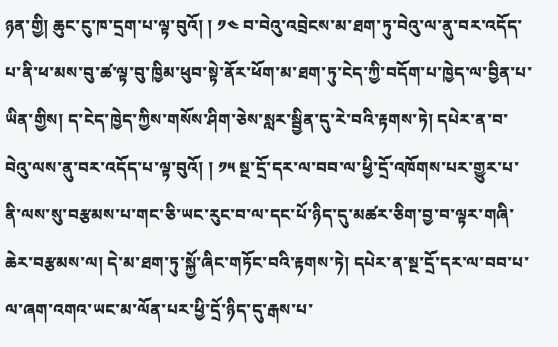ཉན་གྱི། ཆུང་ངུ་ཁ་དྲག་པ་ལྟ་བུའོ། ། ༡༤ བ་བེའུ་འབྲེངས་མ་ཐག་ཏུ་བེའུ་ལ་ནུ་བར་འདོད་པ་ནི་ཕ་མས་བུ་ཚ་ལྟ་བུ་ཁྱིམ་ཕུབ་སྟེ་ནོར་ཕོག་མ་ཐག་ཏུ་ངེད་ཀྱི་བདོག་པ་ཁྱེད་ལ་བྱིན་པ་ཡིན་གྱིས། ད་ངེད་ཁྱེད་ཀྱིས་གསོས་ཤིག་ཅེས་སླར་སྦྱིན་དུ་རེ་བའི་རྟགས་ཏེ། དཔེར་ན་བ་བེའུ་ལས་ནུ་བར་འདོད་པ་ལྟ་བུའོ། ། ༡༥ སྔ་དྲོ་དར་ལ་བབ་ལ་ཕྱི་དྲོ་འཁོགས་པར་གྱུར་པ་ནི་ལས་སུ་བརྩམས་པ་གང་ཅི་ཡང་རུང་བ་ལ་དང་པོ་ཉིད་དུ་མཚར་ཅིག་བྱ་བ་ལྟར་གཞི་ཆེར་བརྩམས་ལ། དེ་མ་ཐག་ཏུ་སྐྱོ་ཞིང་གཏོང་བའི་རྟགས་ཏེ། དཔེར་ན་སྔ་དྲོ་དར་ལ་བབ་པ་ལ་ཞག་འགའ་ཡང་མ་ལོན་པར་ཕྱི་དྲོ་ཉིད་དུ་རྒས་པ་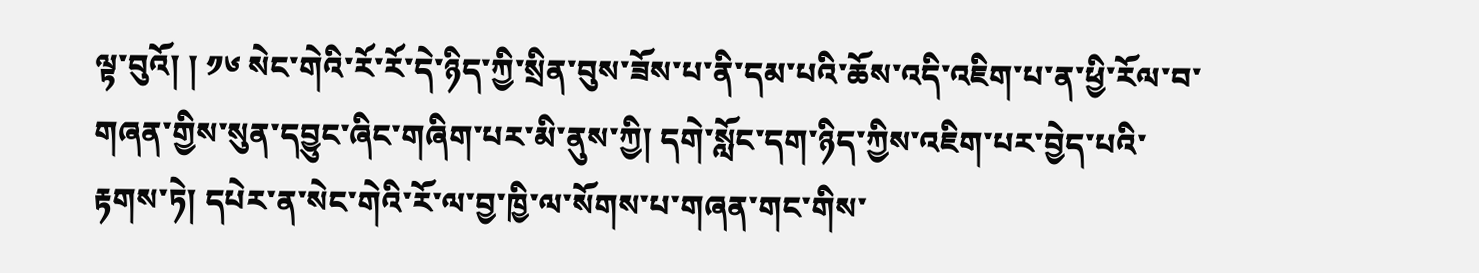ལྟ་བུའོ། ། ༡༦ སེང་གེའི་རོ་རོ་དེ་ཉིད་ཀྱི་སྲིན་བུས་ཟོས་པ་ནི་དམ་པའི་ཆོས་འདི་འཇིག་པ་ན་ཕྱི་རོལ་བ་གཞན་གྱིས་སུན་དབྱུང་ཞིང་གཞིག་པར་མི་ནུས་ཀྱི། དགེ་སློང་དག་ཉིད་ཀྱིས་འཇིག་པར་བྱེད་པའི་རྟགས་ཏེ། དཔེར་ན་སེང་གེའི་རོ་ལ་བྱ་ཁྱི་ལ་སོགས་པ་གཞན་གང་གིས་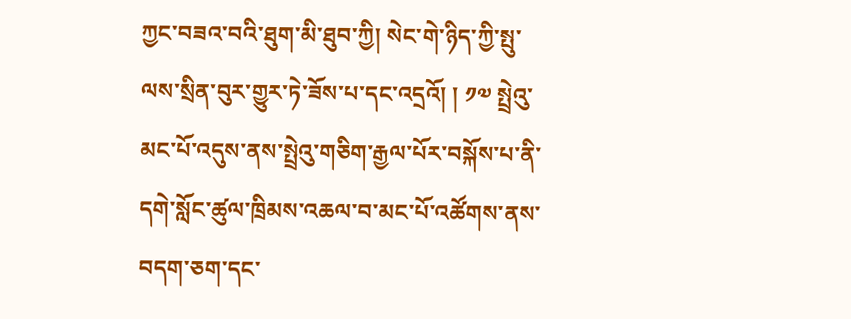ཀྱང་བཟའ་བའི་ཐུག་མི་ཐུབ་ཀྱི། སེང་གེ་ཉིད་ཀྱི་སྤུ་ལས་སྲིན་བུར་གྱུར་ཏེ་ཟོས་པ་དང་འདྲའོ། ། ༡༧ སྤྲེའུ་མང་པོ་འདུས་ནས་སྤྲེའུ་གཅིག་རྒྱལ་པོར་བསྐོས་པ་ནི་དགེ་སློང་ཚུལ་ཁྲིམས་འཆལ་བ་མང་པོ་འཚོགས་ནས་བདག་ཅག་དང་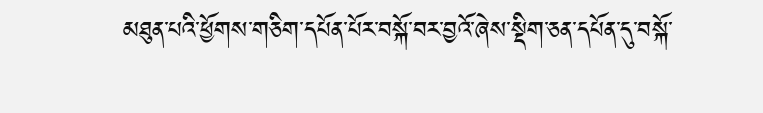མཐུན་པའི་ཕྱོགས་གཅིག་དཔོན་པོར་བསྐོ་བར་བྱའོ་ཞེས་སྡིག་ཅན་དཔོན་དུ་བསྐོ་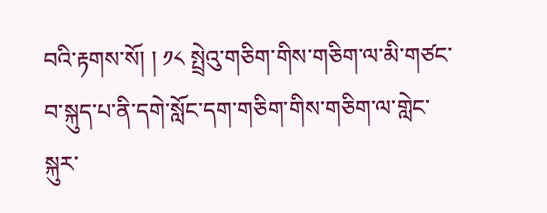བའི་རྟགས་སོ། ། ༡༨ སྤྲེའུ་གཅིག་གིས་གཅིག་ལ་མི་གཙང་བ་སྐུད་པ་ནི་དགེ་སློང་དག་གཅིག་གིས་གཅིག་ལ་གླེང་སྐུར་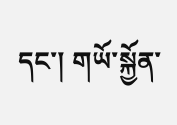དང་། གཡོ་སྐྱོན་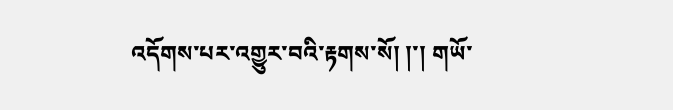འདོགས་པར་འགྱུར་བའི་རྟགས་སོ། །་། གཡོ་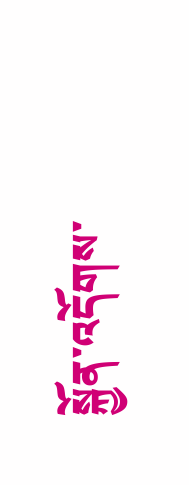སྐྱོན་འདོགས་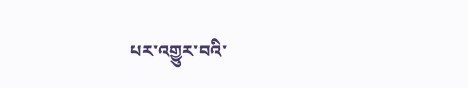པར་འགྱུར་བའི་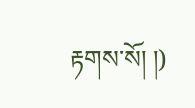རྟགས་སོ། །)